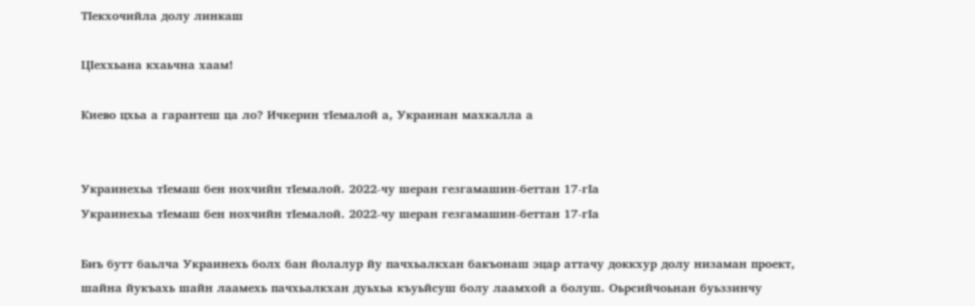ТIекхочийла долу линкаш

ЦIеххьана кхаьчна хаам!

Киево цхьа а гарантеш ца ло? Ичкерин тӀемалой а, Украинан махкалла а


Украинехьа тIемаш бен нохчийн тIемалой. 2022-чу шеран гезгамашин-беттан 17-гIа
Украинехьа тIемаш бен нохчийн тIемалой. 2022-чу шеран гезгамашин-беттан 17-гIа

Биъ бутт баьлча Украинехь болх бан йолалур йу пачхьалкхан бакъонаш эцар аттачу доккхур долу низаман проект, шайна йукъахь шайн лаамехь пачхьалкхан дуьхьа къуьйсуш болу лаамхой а болуш. Оьрсийчоьнан буьззинчу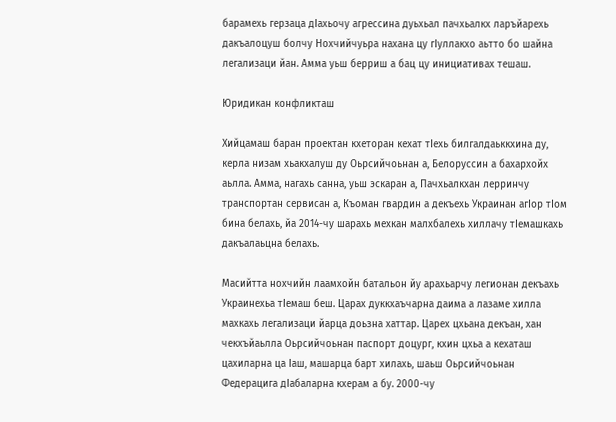барамехь герзаца дӀахьочу агрессина дуьхьал пачхьалкх ларъйарехь дакъалоцуш болчу Нохчийчуьра нахана цу гӀуллакхо аьтто бо шайна легализаци йан. Амма уьш берриш а бац цу инициативах тешаш.

Юридикан конфликташ

Хийцамаш баран проектан кхеторан кехат тӀехь билгалдаьккхина ду, керла низам хьакхалуш ду Оьрсийчоьнан а, Белоруссин а бахархойх аьлла. Амма, нагахь санна, уьш эскаран а, Пачхьалкхан лерринчу транспортан сервисан а, Къоман гвардин а декъехь Украинан агӀор тӀом бина белахь, йа 2014-чу шарахь мехкан малхбалехь хиллачу тӀемашкахь дакъалаьцна белахь.

Масийтта нохчийн лаамхойн батальон йу арахьарчу легионан декъахь Украинехьа тӀемаш беш. Царах дуккхаъчарна даима а лазаме хилла махкахь легализаци йарца доьзна хаттар. Царех цхьана декъан, хан чекхъйаьлла Оьрсийчоьнан паспорт доцург, кхин цхьа а кехаташ цахиларна ца Ӏаш, машарца барт хилахь, шаьш Оьрсийчоьнан Федерацига дӀабаларна кхерам а бу. 2000-чу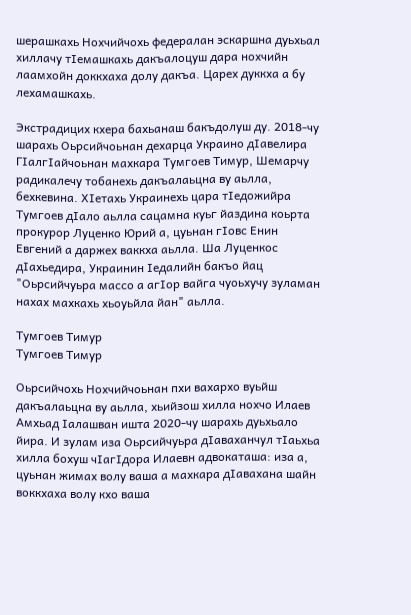шерашкахь Нохчийчохь федералан эскаршна дуьхьал хиллачу тӀемашкахь дакъалоцуш дара нохчийн лаамхойн доккхаха долу дакъа. Царех дуккха а бу лехамашкахь.

Экстрадицих кхера бахьанаш бакъдолуш ду. 2018-чу шарахь Оьрсийчоьнан дехарца Украино дIавелира ГӀалгӀайчоьнан махкара Тумгоев Тимур, Шемарчу радикалечу тобанехь дакъалаьцна ву аьлла, бехкевина. ХIетахь Украинехь цара тӀедожийра Тумгоев дӀало аьлла сацамна куьг йаздина коьрта прокурор Луценко Юрий а, цуьнан гӀовс Енин Евгений а даржех ваккха аьлла. Ша Луценкос дӀахьедира, Украинин Ӏедалийн бакъо йац "Оьрсийчуьра массо а агӀор вайга чуоьхучу зуламан нахах махкахь хьоуьйла йан" аьлла.

Тумгоев Тимур
Тумгоев Тимур

Оьрсийчохь Нохчийчоьнан пхи вахархо вуьйш дакъалаьцна ву аьлла, хьийзош хилла нохчо Илаев Амхьад Iалашван ишта 2020-чу шарахь дуьхьало йира. И зулам иза Оьрсийчуьра дӀаваханчул тӀаьхьа хилла бохуш чӀагӀдора Илаевн адвокаташа: иза а, цуьнан жимах волу ваша а махкара дӀавахана шайн воккхаха волу кхо ваша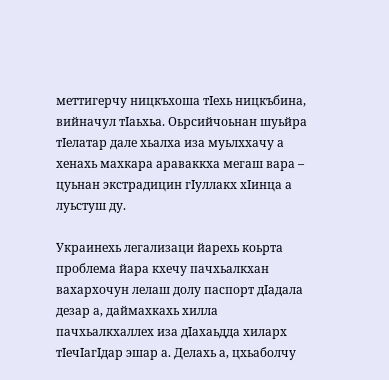меттигерчу ницкъхоша тIехь ницкъбина, вийначул тӀаьхьа. Оьрсийчоьнан шуьйра тӀелатар дале хьалха иза муьлххачу а хенахь махкара араваккха мегаш вара – цуьнан экстрадицин гӀуллакх хӀинца а луьстуш ду.

Украинехь легализаци йарехь коьрта проблема йара кхечу пачхьалкхан вахархочун лелаш долу паспорт дӀадала дезар а, даймахкахь хилла пачхьалкхаллех иза дIахаьдда хиларх тIечIагIдар эшар а. Делахь а, цхьаболчу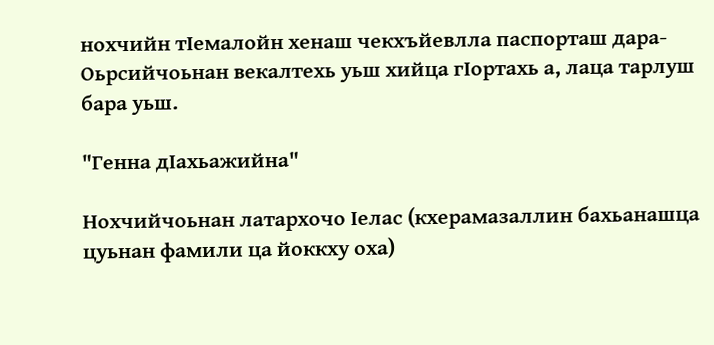нохчийн тӀемалойн хенаш чекхъйевлла паспорташ дара- Оьрсийчоьнан векалтехь уьш хийца гIортахь а, лаца тарлуш бара уьш.

"Генна дIахьажийна"

Нохчийчоьнан латархочо Iелас (кхерамазаллин бахьанашца цуьнан фамили ца йоккху оха)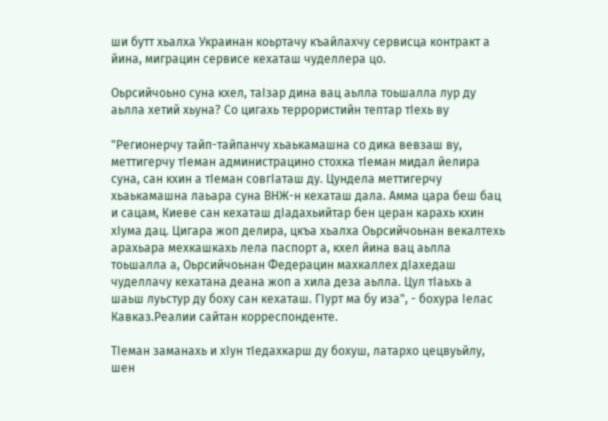ши бутт хьалха Украинан коьртачу къайлахчу сервисца контракт а йина, миграцин сервисе кехаташ чуделлера цо.

Оьрсийчоьно суна кхел, таIзар дина вац аьлла тоьшалла лур ду аьлла хетий хьуна? Со цигахь террористийн тептар тӀехь ву

"Регионерчу тайп-тайпанчу хьаькамашна со дика вевзаш ву, меттигерчу тӀеман администрацино стохка тӀеман мидал йелира суна, сан кхин а тӀеман совгӀаташ ду. Цундела меттигерчу хьаькамашна лаьара суна ВНЖ-н кехаташ дала. Амма цара беш бац и сацам, Киеве сан кехаташ дIадахьийтар бен церан карахь кхин хIума дац. Цигара жоп делира, цкъа хьалха Оьрсийчоьнан векалтехь арахьара мехкашкахь лела паспорт а, кхел йина вац аьлла тоьшалла а, Оьрсийчоьнан Федерацин махкаллех дIахедаш чуделлачу кехатана деана жоп а хила деза аьлла. Цул тIаьхь а шаьш луьстур ду боху сан кехаташ. ГIурт ма бу иза", - бохура Iелас Кавказ.Реалии сайтан корреспонденте.

ТIеман заманахь и хIун тIедахкарш ду бохуш, латархо цецвуьйлу, шен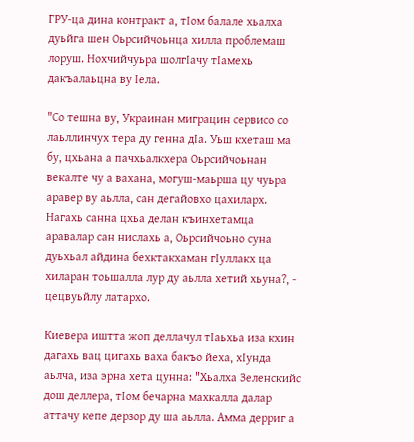ГРУ-ца дина контракт а, тIом балале хьалха дуьйга шен Оьрсийчоьнца хилла проблемаш лоруш. Нохчийчуьра шолгIачу тIамехь дакъалаьцна ву Iела.

"Со тешна ву, Украинан миграцин сервисо со лаьллинчух тера ду генна дIа. Уьш кхеташ ма бу, цхьана а пачхьалкхера Оьрсийчоьнан векалте чу а вахана, могуш-маьрша цу чуьра аравер ву аьлла, сан дегайовхо цахиларх. Нагахь санна цхьа делан къинхетамца аравалар сан нислахь а, Оьрсийчоьно суна дуьхьал айдина бехктакхаман гӀуллакх ца хиларан тоьшалла лур ду аьлла хетий хьуна?, - цецвуьйлу латархо.

Киевера иштта жоп деллачул тӀаьхьа иза кхин дагахь вац цигахь ваха бакъо йеха, хӀунда аьлча, иза эрна хета цунна: "Хьалха Зеленскийс дош деллера, тӀом бечарна махкалла далар аттачу кепе дерзор ду ша аьлла. Амма дерриг а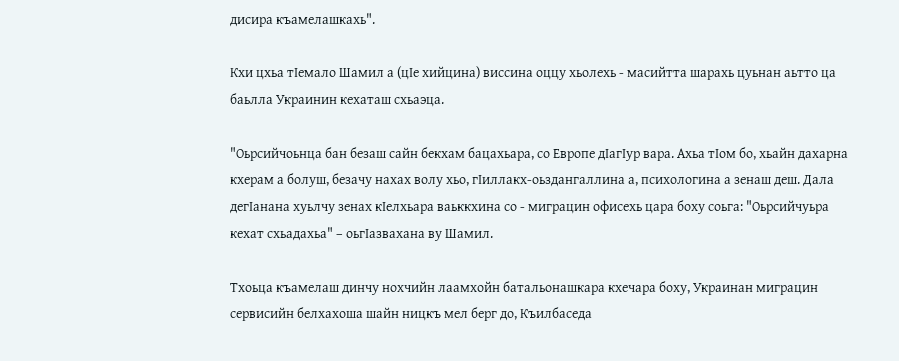дисира къамелашкахь".

Кхи цхьа тIемало Шамил а (цӀе хийцина) виссина оццу хьолехь - масийтта шарахь цуьнан аьтто ца баьлла Украинин кехаташ схьаэца.

"Оьрсийчоьнца бан безаш сайн бекхам бацахьара, со Европе дӀагӀур вара. Ахьа тIом бо, хьайн дахарна кхерам а болуш, безачу нахах волу хьо, гӀиллакх-оьздангаллина а, психологина а зенаш деш. Дала дегӀанана хуьлчу зенах кӀелхьара ваьккхина со - миграцин офисехь цара боху соьга: "Оьрсийчуьра кехат схьадахьа" – оьгӀазвахана ву Шамил.

Тхоьца къамелаш динчу нохчийн лаамхойн батальонашкара кхечара боху, Украинан миграцин сервисийн белхахоша шайн ницкъ мел берг до, Къилбаседа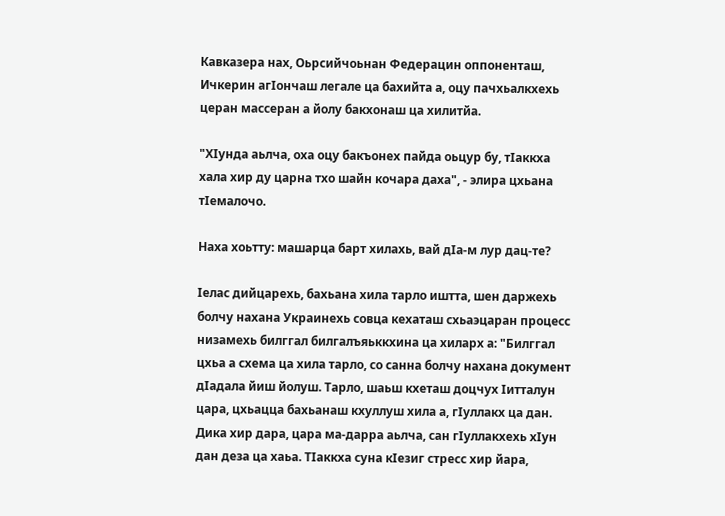Кавказера нах, Оьрсийчоьнан Федерацин оппоненташ, Ичкерин агӀончаш легале ца бахийта а, оцу пачхьалкхехь церан массеран а йолу бакхонаш ца хилитйа.

"ХӀунда аьлча, оха оцу бакъонех пайда оьцур бу, тӀаккха хала хир ду царна тхо шайн кочара даха", - элира цхьана тӀемалочо.

Наха хоьтту: машарца барт хилахь, вай дIа-м лур дац-те?

Ӏелас дийцарехь, бахьана хила тарло иштта, шен даржехь болчу нахана Украинехь совца кехаташ схьаэцаран процесс низамехь билггал билгалъяьккхина ца хиларх а: "Билггал цхьа а схема ца хила тарло, со санна болчу нахана документ дӀадала йиш йолуш. Тарло, шаьш кхеташ доцчух Iитталун цара, цхьацца бахьанаш кхуллуш хила а, гӀуллакх ца дан. Дика хир дара, цара ма-дарра аьлча, сан гӀуллакхехь хӀун дан деза ца хаьа. ТIаккха суна кӀезиг стресс хир йара,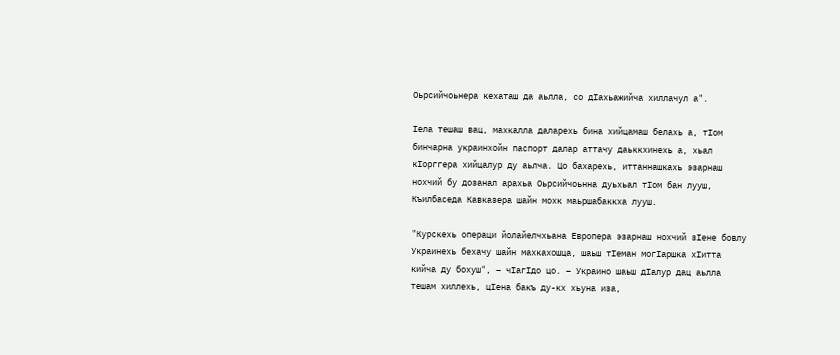Оьрсийчоьнера кехаташ да аьлла, со дIахьажийча хиллачул а".

Iела тешаш вац, махкалла даларехь бина хийцамаш белахь а, тIом бинчарна украинхойн паспорт далар аттачу даьккхинехь а, хьал кIорггера хийцалур ду аьлча. Цо бахарехь, иттаннашкахь эзарнаш нохчий бу дозанал арахьа Оьрсийчоьнна дуьхьал тIом бан лууш, Къилбаседа Кавказера шайн мохк маьршабаккха лууш.

"Курскехь операци йолайелчхьана Европера эзарнаш нохчий зӀене бовлу Украинехь бехачу шайн махкахошца, шаьш тӀеман могӀаршка хIитта кийча ду бохуш", – чӀагӀдо цо. – Украино шаьш дӀалур дац аьлла тешам хиллехь, цIена бакъ ду-кх хьуна иза,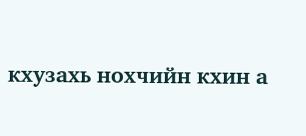кхузахь нохчийн кхин а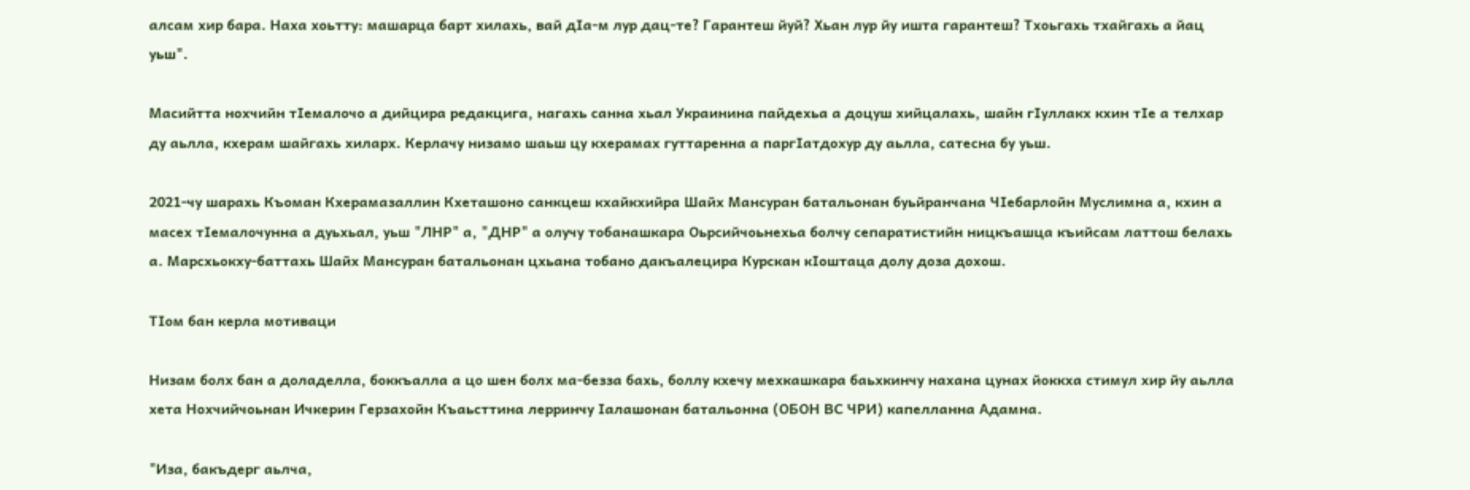алсам хир бара. Наха хоьтту: машарца барт хилахь, вай дIа-м лур дац-те? Гарантеш йуй? Хьан лур йу ишта гарантеш? Тхоьгахь тхайгахь а йац уьш".

Масийтта нохчийн тӀемалочо а дийцира редакцига, нагахь санна хьал Украинина пайдехьа а доцуш хийцалахь, шайн гIуллакх кхин тIе а телхар ду аьлла, кхерам шайгахь хиларх. Керлачу низамо шаьш цу кхерамах гуттаренна а паргӀатдохур ду аьлла, сатесна бу уьш.

2021-чу шарахь Къоман Кхерамазаллин Кхеташоно санкцеш кхайкхийра Шайх Мансуран батальонан буьйранчана ЧIебарлойн Муслимна а, кхин а масех тӀемалочунна а дуьхьал, уьш "ЛНР" а, "ДНР" а олучу тобанашкара Оьрсийчоьнехьа болчу сепаратистийн ницкъашца къийсам латтош белахь а. Марсхьокху-баттахь Шайх Мансуран батальонан цхьана тобано дакъалецира Курскан кӀоштаца долу доза дохош.

ТIом бан керла мотиваци

Низам болх бан а доладелла, боккъалла а цо шен болх ма-безза бахь, боллу кхечу мехкашкара баьхкинчу нахана цунах йоккха стимул хир йу аьлла хета Нохчийчоьнан Ичкерин Герзахойн Къаьсттина лерринчу Ӏалашонан батальонна (ОБОН ВС ЧРИ) капелланна Адамна.

"Иза, бакъдерг аьлча,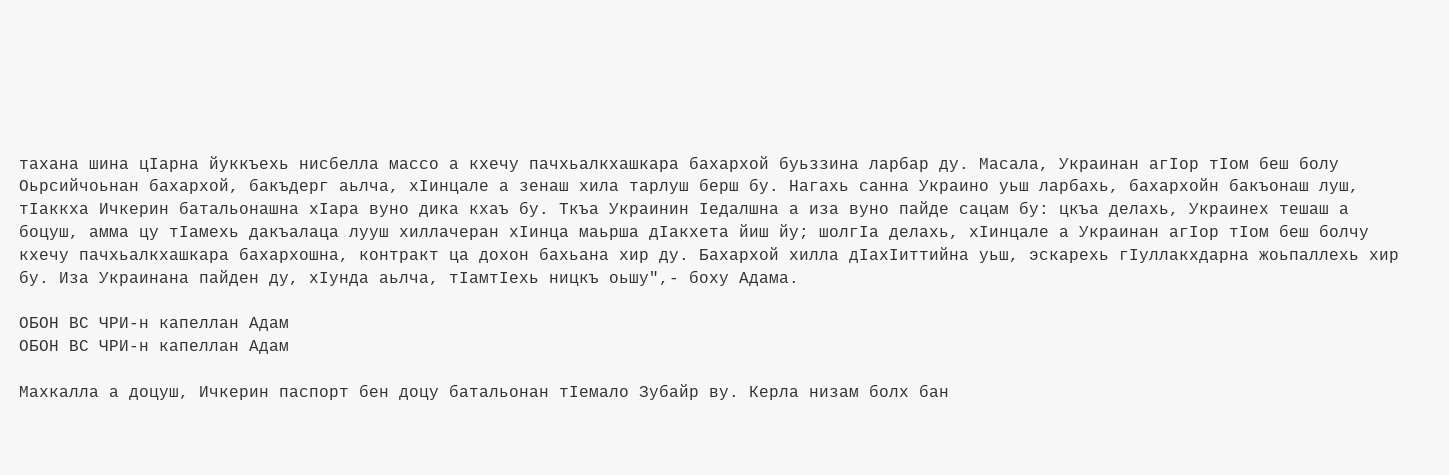тахана шина цӀарна йуккъехь нисбелла массо а кхечу пачхьалкхашкара бахархой буьззина ларбар ду. Масала, Украинан агӀор тӀом беш болу Оьрсийчоьнан бахархой, бакъдерг аьлча, хӀинцале а зенаш хила тарлуш берш бу. Нагахь санна Украино уьш ларбахь, бахархойн бакъонаш луш, тӀаккха Ичкерин батальонашна хӀара вуно дика кхаъ бу. Ткъа Украинин Ӏедалшна а иза вуно пайде сацам бу: цкъа делахь, Украинех тешаш а боцуш, амма цу тӀамехь дакъалаца лууш хиллачеран хӀинца маьрша дӀакхета йиш йу; шолгӀа делахь, хӀинцале а Украинан агӀор тӀом беш болчу кхечу пачхьалкхашкара бахархошна, контракт ца дохон бахьана хир ду. Бахархой хилла дӀахӀиттийна уьш, эскарехь гӀуллакхдарна жоьпаллехь хир бу. Иза Украинана пайден ду, хIунда аьлча, тIамтIехь ницкъ оьшу",- боху Адама.

ОБОН ВС ЧРИ-н капеллан Адам
ОБОН ВС ЧРИ-н капеллан Адам

Махкалла а доцуш, Ичкерин паспорт бен доцу батальонан тIемало Зубайр ву. Керла низам болх бан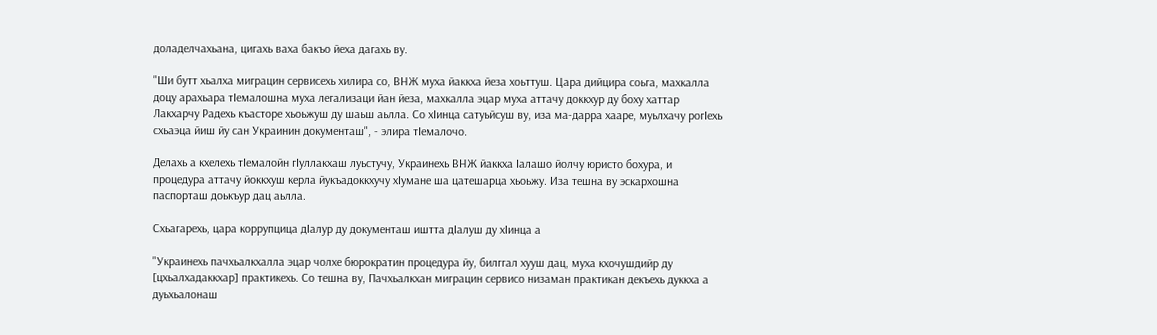доладелчахьана, цигахь ваха бакъо йеха дагахь ву.

"Ши бутт хьалха миграцин сервисехь хилира со, ВНЖ муха йаккха йеза хоьттуш. Цара дийцира соьга, махкалла доцу арахьара тIемалошна муха легализаци йан йеза, махкалла эцар муха аттачу доккхур ду боху хаттар Лакхарчу Радехь къасторе хьоьжуш ду шаьш аьлла. Со хӀинца сатуьйсуш ву, иза ма-дарра хааре, муьлхачу рогӀехь схьаэца йиш йу сан Украинин документаш", - элира тӀемалочо.

Делахь а кхелехь тӀемалойн гIуллакхаш луьстучу, Украинехь ВНЖ йаккха Iалашо йолчу юристо бохура, и процедура аттачу йоккхуш керла йукъадоккхучу хIумане ша цатешарца хьоьжу. Иза тешна ву эскархошна паспорташ доькъур дац аьлла.

Схьагарехь, цара коррупцица дӀалур ду документаш иштта дӀалуш ду хӀинца а

"Украинехь пачхьалкхалла эцар чолхе бюрократин процедура йу, билггал хууш дац, муха кхочушдийр ду [цхьалхадаккхар] практикехь. Со тешна ву, Пачхьалкхан миграцин сервисо низаман практикан декъехь дуккха а дуьхьалонаш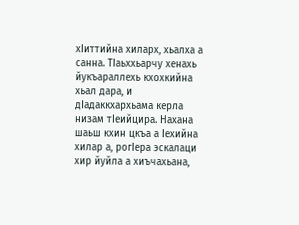хӀиттийна хиларх, хьалха а санна. ТӀаьххьарчу хенахь йукъараллехь кхохкийна хьал дара, и дIадаккхархьама керла низам тIеийцира. Нахана шаьш кхин цкъа а Ӏехийна хилар а, рогӀера эскалаци хир йуйла а хиъчахьана,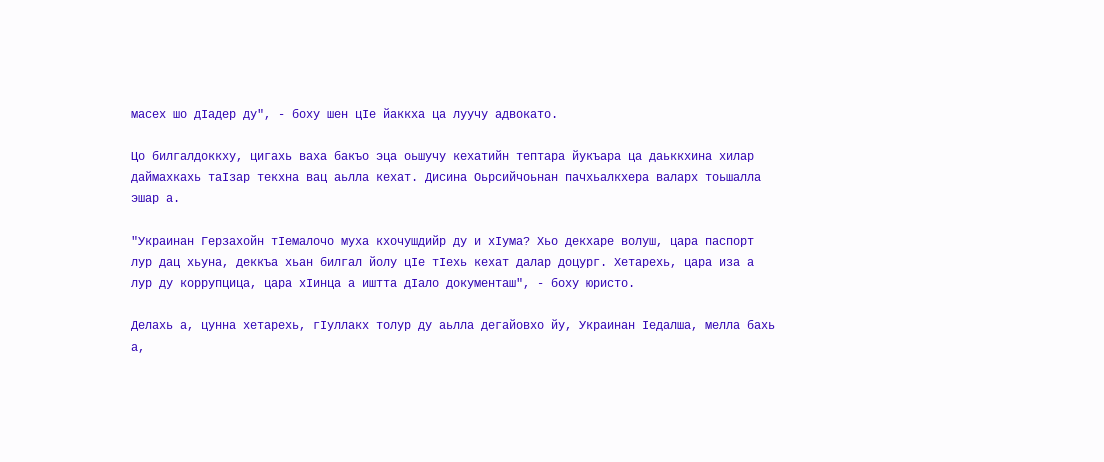масех шо дӀадер ду", - боху шен цӀе йаккха ца луучу адвокато.

Цо билгалдоккху, цигахь ваха бакъо эца оьшучу кехатийн тептара йукъара ца даьккхина хилар даймахкахь таIзар текхна вац аьлла кехат. Дисина Оьрсийчоьнан пачхьалкхера валарх тоьшалла эшар а.

"Украинан Герзахойн тӀемалочо муха кхочушдийр ду и хӀума? Хьо декхаре волуш, цара паспорт лур дац хьуна, деккъа хьан билгал йолу цIе тIехь кехат далар доцург. Хетарехь, цара иза а лур ду коррупцица, цара хӀинца а иштта дӀало документаш", - боху юристо.

Делахь а, цунна хетарехь, гIуллакх толур ду аьлла дегайовхо йу, Украинан Iедалша, мелла бахь а,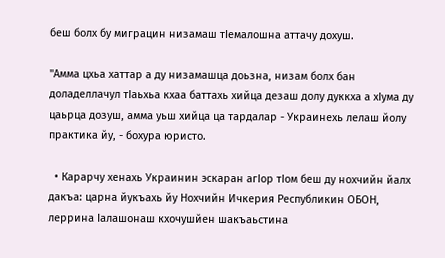беш болх бу миграцин низамаш тIемалошна аттачу дохуш.

"Амма цхьа хаттар а ду низамашца доьзна, низам болх бан доладеллачул тӀаьхьа кхаа баттахь хийца дезаш долу дуккха а хӀума ду цаьрца дозуш, амма уьш хийца ца тардалар - Украинехь лелаш йолу практика йу, - бохура юристо.

  • Карарчу хенахь Украинин эскаран агӀор тӀом беш ду нохчийн йалх дакъа: царна йукъахь йу Нохчийн Ичкерия Республикин ОБОН, леррина Ӏалашонаш кхочушйен шакъаьстина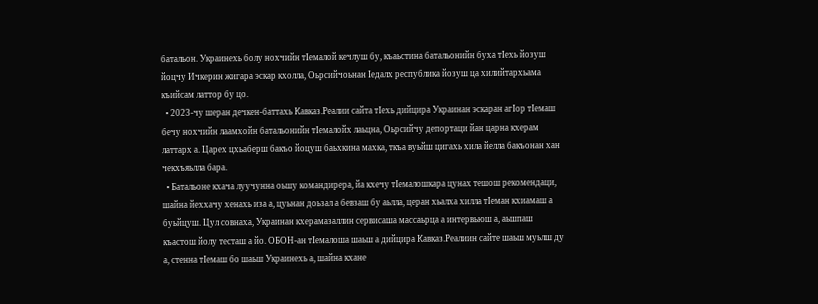батальон. Украинехь болу нохчийн тӀемалой кечлуш бу, къаьстина батальонийн буха тIехь йозуш йоцчу Ичкерин жигара эскар кхолла, Оьрсийчоьнан Ӏедалх республика йозуш ца хилийтархьама къийсам латтор бу цо.
  • 2023-чу шеран дечкен-баттахь Кавказ.Реалии сайта тӀехь дийцира Украинан эскаран агӀор тӀемаш бечу нохчийн лаамхойн батальонийн тӀемалойх лаьцна, Оьрсийчу депортаци йан царна кхерам латтарх а. Царех цхьаберш бакъо йоцуш баьхкина махка, ткъа вуьйш цигахь хила йелла бакъонан хан чекхъяьлла бара.
  • Батальоне кхача луучунна оьшу командирера, йа кхечу тӀемалошкара цунах тешош рекомендаци, шайна йеххачу хенахь иза а, цуьнан доьзал а бевзаш бу аьлла, церан хьалха хилла тӀеман кхиамаш а буьйцуш. Цул совнаха, Украинан кхерамазаллин сервисаша массаьрца а интервьюш а, аьшпаш къастош йолу тесташ а йо. ОБОН-ан тӀемалоша шаьш а дийцира Кавказ.Реалиин сайте шаьш муьлш ду а, стенна тӀемаш бо шаьш Украинехь а, шайна кхане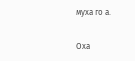муха го а.

Оха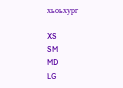хьоьхург

XS
SM
MD
LG